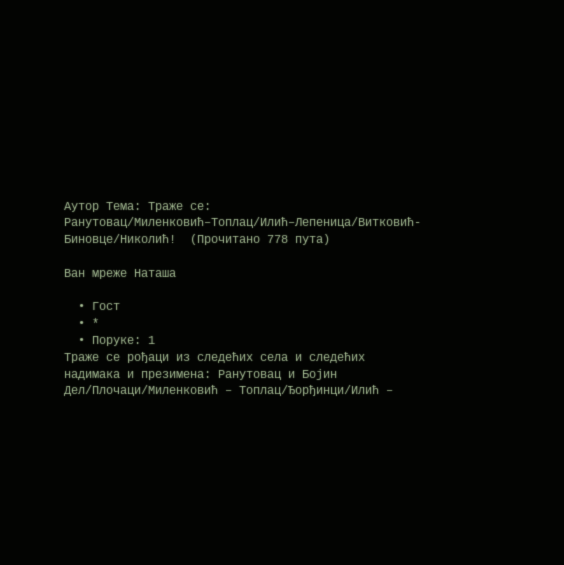Аутор Тема: Траже се: Ранутовац/Миленковић–Топлац/Илић–Лепеница/Витковић-Биновце/Николић!  (Прочитано 778 пута)

Ван мреже Наташа

  • Гост
  • *
  • Поруке: 1
Траже се рођаци из следећих села и следећих надимака и презимена: Ранутовац и Бојин Дел/Плочаци/Миленковић – Топлац/Ђорђинци/Илић –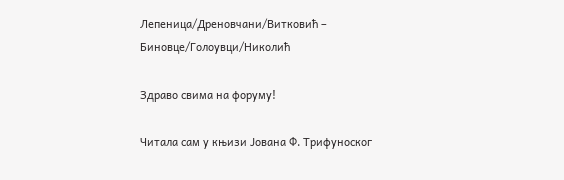Лепеница/Дреновчани/Витковић – Биновце/Голоувци/Николић

Здраво свима на форуму!

Читала сам у књизи Јована Ф. Трифуноског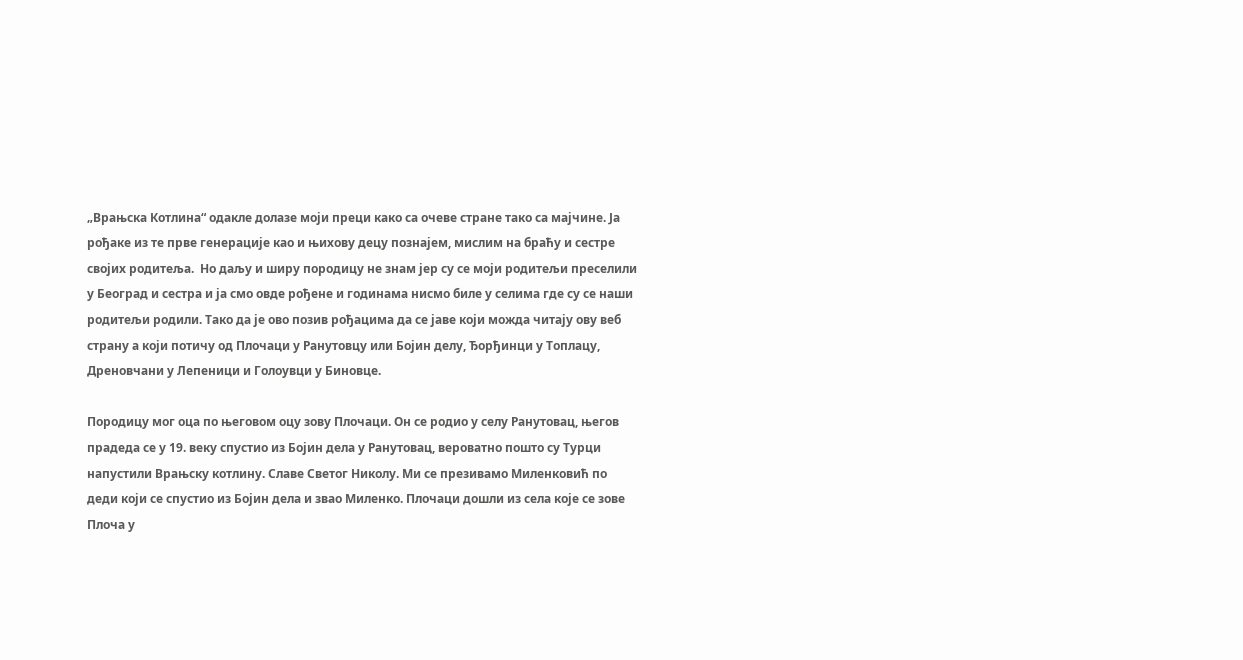„Врањска Котлина“ одакле долазе моји преци како са очеве стране тако са мајчине. Ја рођаке из те прве генерације као и њихову децу познајем, мислим на браћу и сестре својих родитеља.  Но даљу и ширу породицу не знам јер су се моји родитељи преселили у Београд и сестра и ја смо овде рођене и годинама нисмо биле у селима где су се наши родитељи родили. Тако да је ово позив рођацима да се јаве који можда читају ову веб страну а који потичу од Плочаци у Ранутовцу или Бојин делу, Ђорђинци у Топлацу, Дреновчани у Лепеници и Голоувци у Биновце.

Породицу мог оца по његовом оцу зову Плочаци. Он се родио у селу Ранутовац, његов прадеда се у 19. веку спустио из Бојин дела у Ранутовац, вероватно пошто су Турци напустили Врањску котлину. Славе Светог Николу. Ми се презивамо Миленковић по деди који се спустио из Бојин дела и звао Миленко. Плочаци дошли из села које се зове Плоча у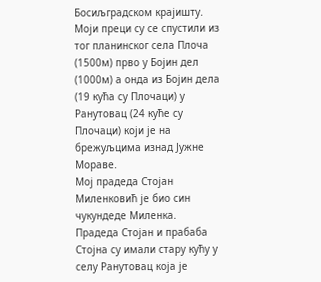Босиљградском крајишту. Моји преци су се спустили из тог планинског села Плоча (1500м) прво у Бојин дел (1000м) а онда из Бојин дела (19 кућа су Плочаци) у Ранутовац (24 куће су Плочаци) који је на брежуљцима изнад Јужне Мораве.
Мој прадеда Стојан Миленковић је био син чукундеде Миленка. Прадеда Стојан и прабаба Стојна су имали стару кућу у селу Ранутовац која је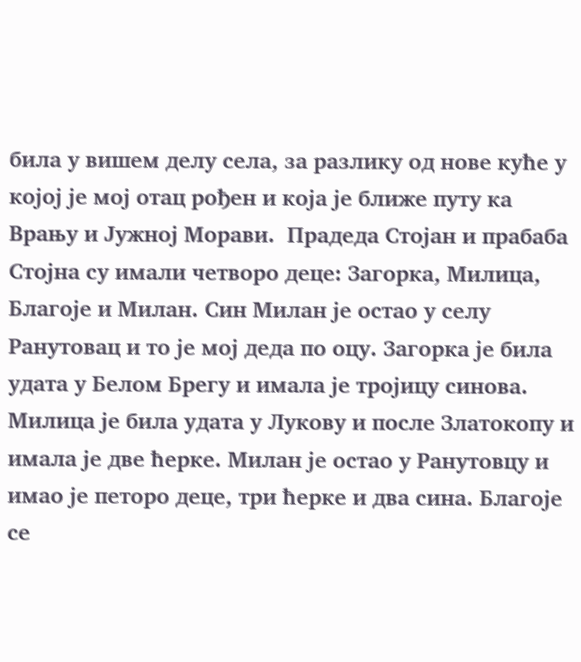била у вишем делу села, за разлику од нове куће у којој је мој отац рођен и која је ближе путу ка Врању и Јужној Морави.  Прадеда Стојан и прабаба Стојна су имали четворо деце: Загорка, Милица, Благоје и Милан. Син Милан је остао у селу Ранутовац и то је мој деда по оцу. Загорка је била удата у Белом Брегу и имала је тројицу синова. Милица је била удата у Лукову и после Златокопу и имала је две ћерке. Милан је остао у Ранутовцу и имао је петоро деце, три ћерке и два сина. Благоје се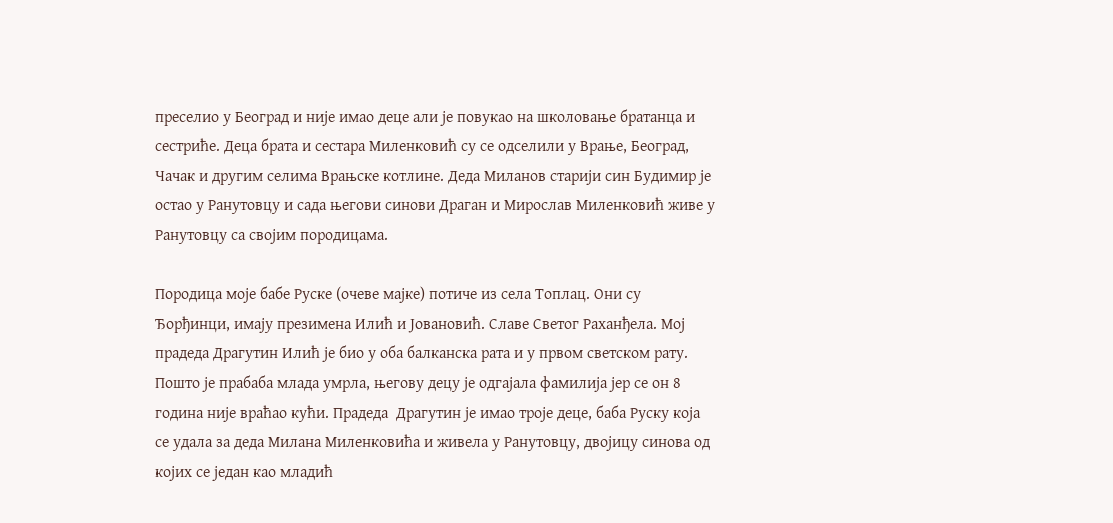преселио у Београд и није имао деце али је повукао на школовање братанца и сестриће. Деца брата и сестара Миленковић су се одселили у Врање, Београд, Чачак и другим селима Врањске котлине. Деда Миланов старији син Будимир је остао у Ранутовцу и сада његови синови Драган и Мирослав Миленковић живе у Ранутовцу са својим породицама.

Породица моје бабе Руске (очеве мајке) потиче из села Топлац. Они су Ђорђинци, имају презимена Илић и Јовановић. Славе Светог Раханђела. Мој прадеда Драгутин Илић је био у оба балканска рата и у првом светском рату. Пошто је прабаба млада умрла, његову децу је одгајала фамилија јер се он 8 година није враћао кући. Прадеда  Драгутин је имао троје деце, баба Руску која се удала за деда Милана Миленковића и живела у Ранутовцу, двојицу синова од којих се један као младић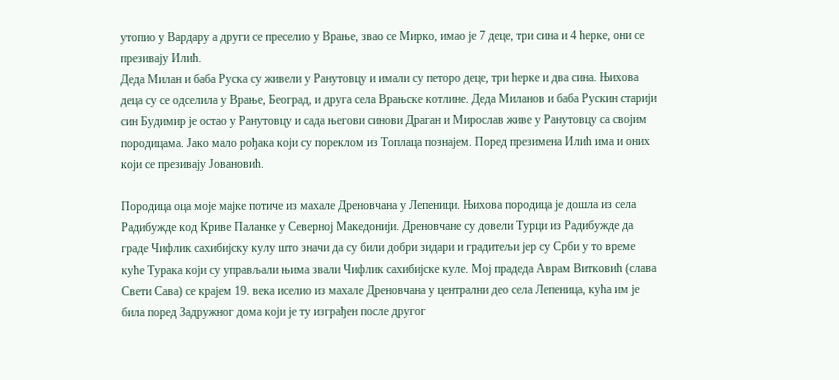утопио у Вардару а други се преселио у Врање, звао се Мирко, имао је 7 деце, три сина и 4 ћерке, они се презивају Илић.
Деда Милан и баба Руска су живели у Ранутовцу и имали су петоро деце, три ћерке и два сина. Њихова деца су се одселила у Врање, Београд, и друга села Врањске котлине. Деда Миланов и баба Рускин старији син Будимир је остао у Ранутовцу и сада његови синови Драган и Мирослав живе у Ранутовцу са својим породицама. Јако мало рођака који су пореклом из Топлаца познајем. Поред презимена Илић има и оних који се презивају Јовановић.

Породица оца моје мајке потиче из махале Дреновчана у Лепеници. Њихова породица је дошла из села Радибужде код Криве Паланке у Северној Македонији. Дреновчане су довели Турци из Радибужде да граде Чифлик сахибијску кулу што значи да су били добри зидари и градитељи јер су Срби у то време куће Турака који су управљали њима звали Чифлик сахибијске куле. Мој прадеда Аврам Витковић (слава Свети Сава) се крајем 19. века иселио из махале Дреновчана у централни део села Лепеница, кућа им је била поред Задружног дома који је ту изграђен после другог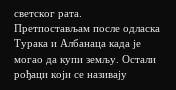светског рата. Претпостављам после одласка Турака и Албанаца када је могао да купи земљу. Остали рођаци који се називају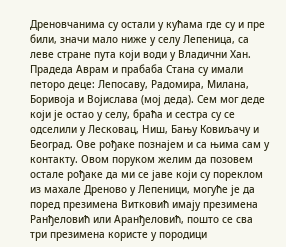Дреновчанима су остали у кућама где су и пре били, значи мало ниже у селу Лепеница, са леве стране пута који води у Владични Хан. Прадеда Аврам и прабаба Стана су имали петоро деце: Лепосаву, Радомира, Милана, Боривоја и Војислава (мој деда). Сем мог деде који је остао у селу, браћа и сестра су се одселили у Лесковац, Ниш, Бању Ковиљачу и Београд. Ове рођаке познајем и са њима сам у контакту. Овом поруком желим да позовем остале рођаке да ми се јаве који су пореклом из махале Дреново у Лепеници, могуће је да поред презимена Витковић имају презимена Ранђеловић или Аранђеловић, пошто се сва три презимена користе у породици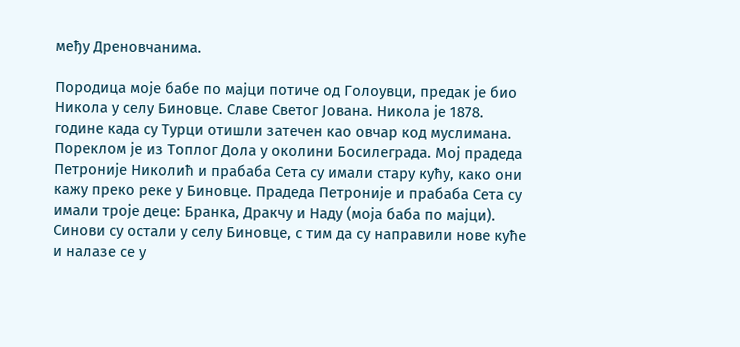међу Дреновчанима.

Породица моје бабе по мајци потиче од Голоувци, предак је био Никола у селу Биновце. Славе Светог Јована. Никола је 1878. године када су Турци отишли затечен као овчар код муслимана. Пореклом је из Топлог Дола у околини Босилеграда. Мој прадеда Петроније Николић и прабаба Сета су имали стару кућу, како они кажу преко реке у Биновце. Прадеда Петроније и прабаба Сета су имали троје деце: Бранка, Дракчу и Наду (моја баба по мајци). Синови су остали у селу Биновце, с тим да су направили нове куће и налазе се у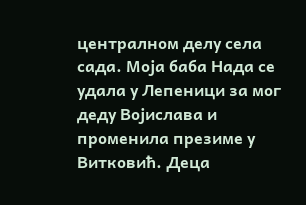централном делу села сада. Моја баба Нада се удала у Лепеници за мог деду Војислава и променила презиме у Витковић. Деца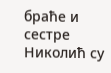браће и сестре Николић су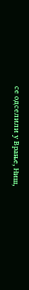се одселили у Врање, Ниш,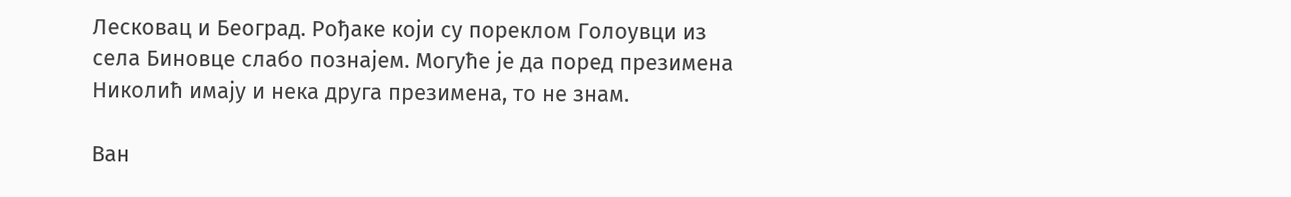Лесковац и Београд. Рођаке који су пореклом Голоувци из села Биновце слабо познајем. Могуће је да поред презимена Николић имају и нека друга презимена, то не знам.

Ван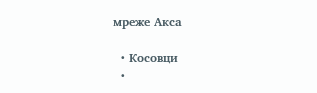мреже Акса

  • Косовци
  •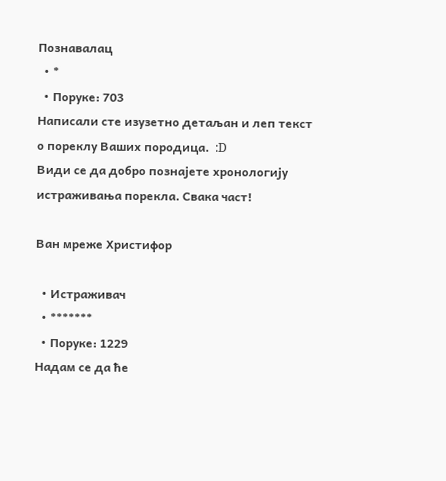Познавалац
  • *
  • Поруке: 703
Написали сте изузетно детаљан и леп текст о пореклу Ваших породица.  :D
Види се да добро познајете хронологију истраживања порекла. Свака част!

Ван мреже Христифор

  • Истраживач
  • *******
  • Поруке: 1229
Надам се да ће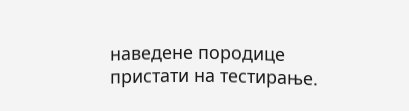наведене породице пристати на тестирање.